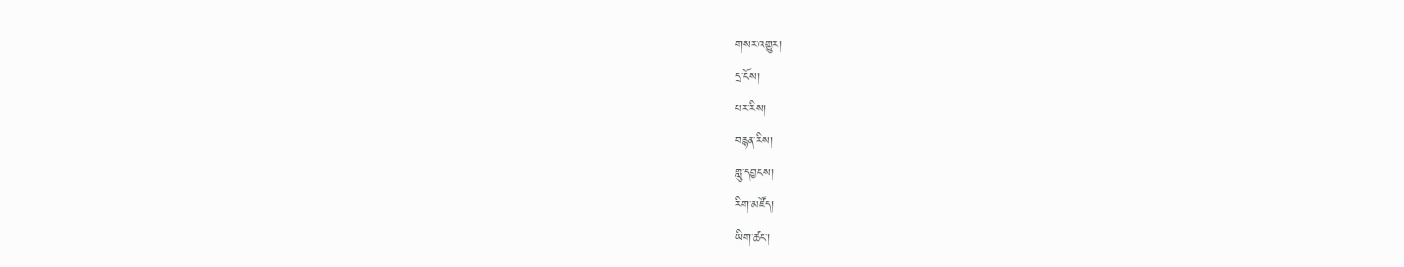གསར་འགྱུར།
དྲ་ངོས།
པར་རིས།
བརྙན་རིས།
གླུ་དབྱངས།
རིག་མཛོད།
ཡིག་ཚང་།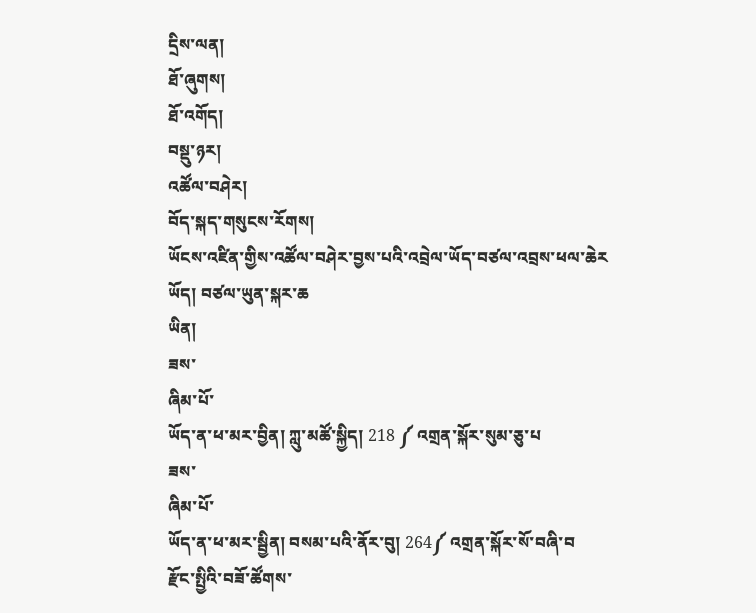དྲིས་ལན།
ཐོ་ཞུགས།
ཐོ་འགོད།
བསྡུ་ཉར།
འཚོལ་བཤེར།
བོད་སྐད་གསུངས་རོགས།
ཡོངས་འཛིན་གྱིས་འཚོལ་བཤེར་བྱས་པའི་འབྲེལ་ཡོད་བཙལ་འབྲས་ཕལ་ཆེར
ཡོད། བཙལ་ཡུན་སྐར་ཆ
ཡིན།
ཟས་
ཞིམ་པོ་
ཡོད་ན་ཕ་མར་བྱིན། ཀླུ་མཚོ་སྐྱིད། 218 ༼ འགྲན་སྐོར་སུམ་ཅུ་པ
ཟས་
ཞིམ་པོ་
ཡོད་ན་ཕ་མར་སྦྱིན། བསམ་པའི་ནོར་བུ། 264༼ འགྲན་སྐོར་སོ་བཞི་བ
རྫོང་སྤྱིའི་བཟོ་ཚོགས་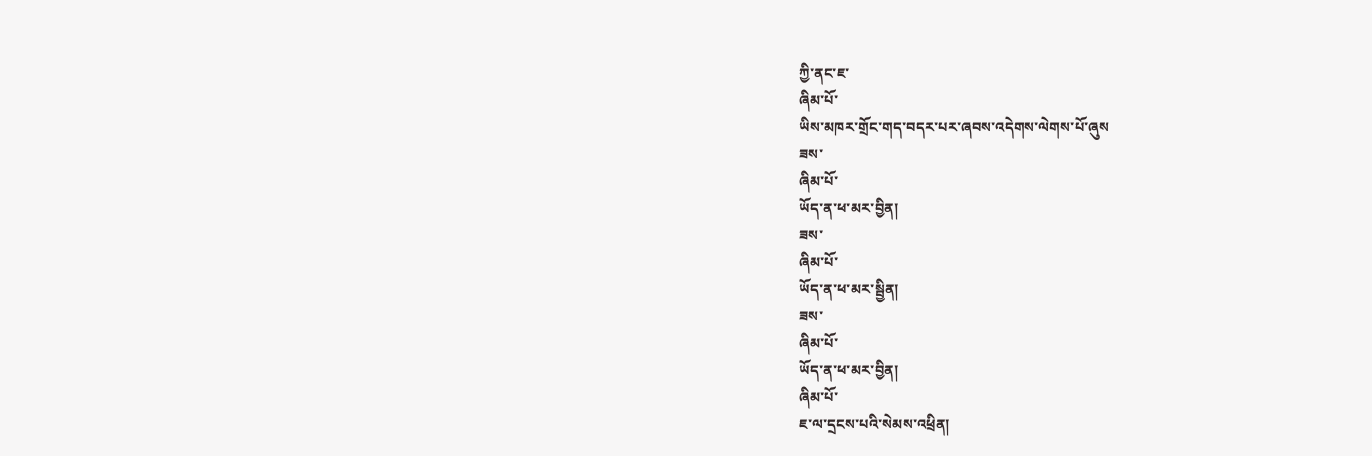ཀྱི་ནང་ཇ་
ཞིམ་པོ་
ཡིས་མཁར་གྲོང་གད་བདར་པར་ཞབས་འདེགས་ལེགས་པོ་ཞུས
ཟས་
ཞིམ་པོ་
ཡོད་ན་ཕ་མར་བྱིན།
ཟས་
ཞིམ་པོ་
ཡོད་ན་ཕ་མར་སྦྱིན།
ཟས་
ཞིམ་པོ་
ཡོད་ན་ཕ་མར་བྱིན།
ཞིམ་པོ་
ཇ་ལ་དྲངས་པའི་སེམས་འཕྲིན།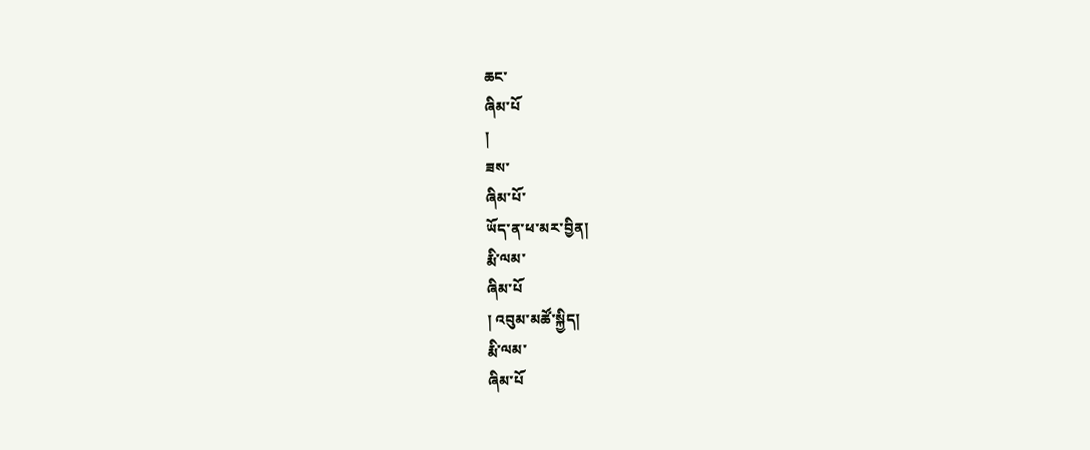ཆང་
ཞིམ་པོ
།
ཟས་
ཞིམ་པོ་
ཡོད་ན་ཕ་མར་བྱིན།
རྨི་ལམ་
ཞིམ་པོ
། འབུམ་མཚོ་སྐྱིད།
རྨི་ལམ་
ཞིམ་པོ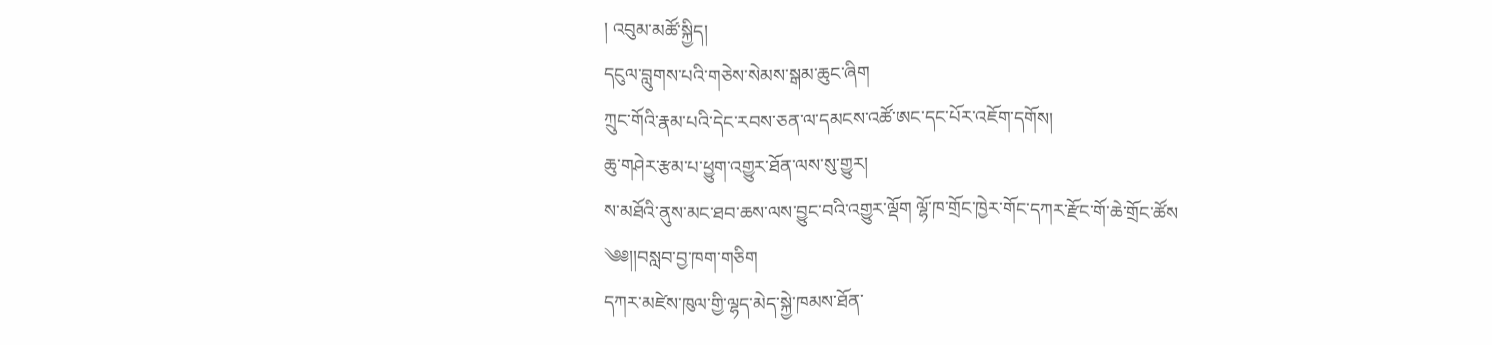། འབུམ་མཚོ་སྐྱིད།
དངུལ་བླུགས་པའི་གཅེས་སེམས་སྒམ་ཆུང་ཞིག
ཀྲུང་གོའི་རྣམ་པའི་དེང་རབས་ཅན་ལ་དམངས་འཚོ་ཨང་དང་པོར་འཇོག་དགོས།
ཆུ་གཤེར་རྩམ་པ་ཕྱུག་འགྱུར་ཐོན་ལས་སུ་གྱུར།
ས་མཐོའི་ནུས་མང་ཐབ་ཆས་ལས་བྱུང་བའི་འགྱུར་ལྡོག ལྷོ་ཁ་གྲོང་ཁྱེར་གོང་དཀར་རྫོང་གོ་ཆེ་གྲོང་ཚོས
༄༅།།བསླབ་བྱ་ཁག་གཅིག
དཀར་མཛེས་ཁུལ་གྱི་ལྷད་མེད་སྐྱེ་ཁམས་ཐོན་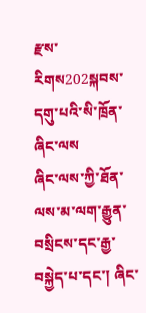རྫས་རིགས202སྐབས་དགུ་པའི་སི་ཁྲོན་ཞིང་ལས
ཞིང་ལས་ཀྱི་ཐོན་ལས་མ་ལག་རྒྱུན་བསྲིངས་དང་རྒྱ་བསྐྱེད་པ་དང་། ཞིང་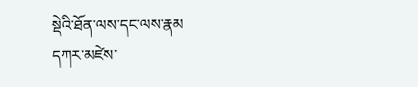སྡེའི་ཐོན་ལས་དང་ལས་རྣམ
དཀར་མཛེས་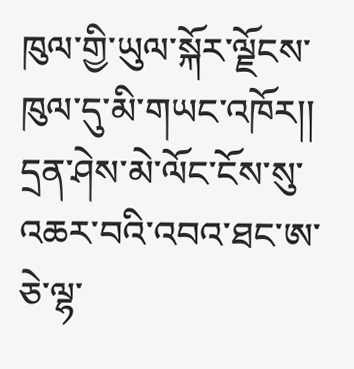ཁུལ་གྱི་ཡུལ་སྐོར་ལྗོངས་ཁུལ་དུ་མི་གཡང་འཁོར།།
དྲན་ཤེས་མེ་ལོང་ངོས་སུ་འཆར་བའི་འབའ་ཐང་ཨ་ཅེ་ལྷ་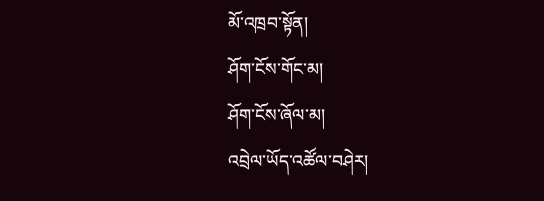མོ་འཁྲབ་སྟོན།
ཤོག་ངོས་གོང་མ།
ཤོག་ངོས་ཞོལ་མ།
འབྲེལ་ཡོད་འཚོལ་བཤེར།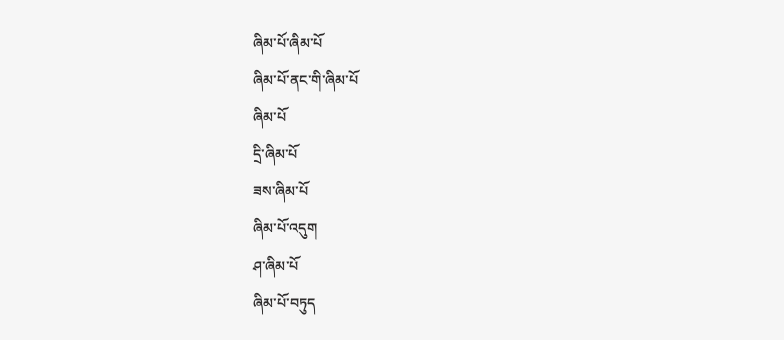ཞིམ་པོ་ཞིམ་པོ
ཞིམ་པོ་ནང་གི་ཞིམ་པོ
ཞིམ་པོ
དྲི་ཞིམ་པོ
ཟས་ཞིམ་པོ
ཞིམ་པོ་འདུག
ཤ་ཞིམ་པོ
ཞིམ་པོ་བཏུད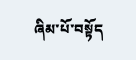ཞིམ་པོ་བསྟོད